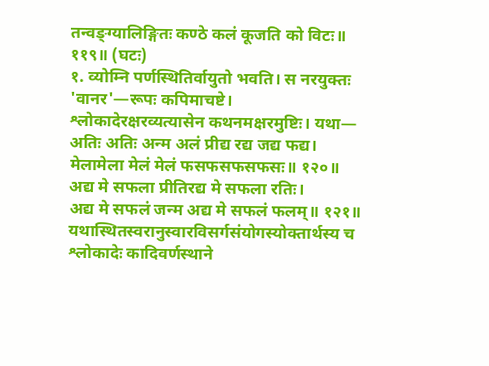तन्वङ्ग्यालिङ्गितः कण्ठे कलं कूजति को विटः॥ ११९॥ (घटः)
१. व्योम्नि पर्णस्थितिर्वायुतो भवति। स नरयुक्तः 'वानर'—रूपः कपिमाचष्टे।
श्लोकादेरक्षरव्यत्यासेन कथनमक्षरमुष्टिः। यथा—
अतिः अतिः अन्म अलं प्रीद्य रद्य जद्य फद्य। मेलामेला मेलं मेलं फसफसफसफसः॥ १२०॥
अद्य मे सफला प्रीतिरद्य मे सफला रतिः।
अद्य मे सफलं जन्म अद्य मे सफलं फलम्॥ १२१॥
यथास्थितस्वरानुस्वारविसर्गसंयोगस्योक्तार्थस्य च श्लोकादेः कादिवर्णस्थाने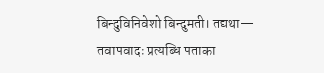बिन्दुविनिवेशो बिन्दुमती। तद्यथा—
तवापवादः प्रत्यब्धि पताका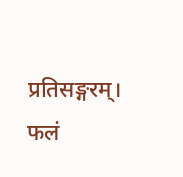प्रतिसङ्गरम्।
फलं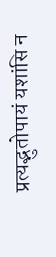प्रत्यद्भुतोपायं यशांसि न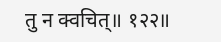तु न क्वचित्॥ १२२॥